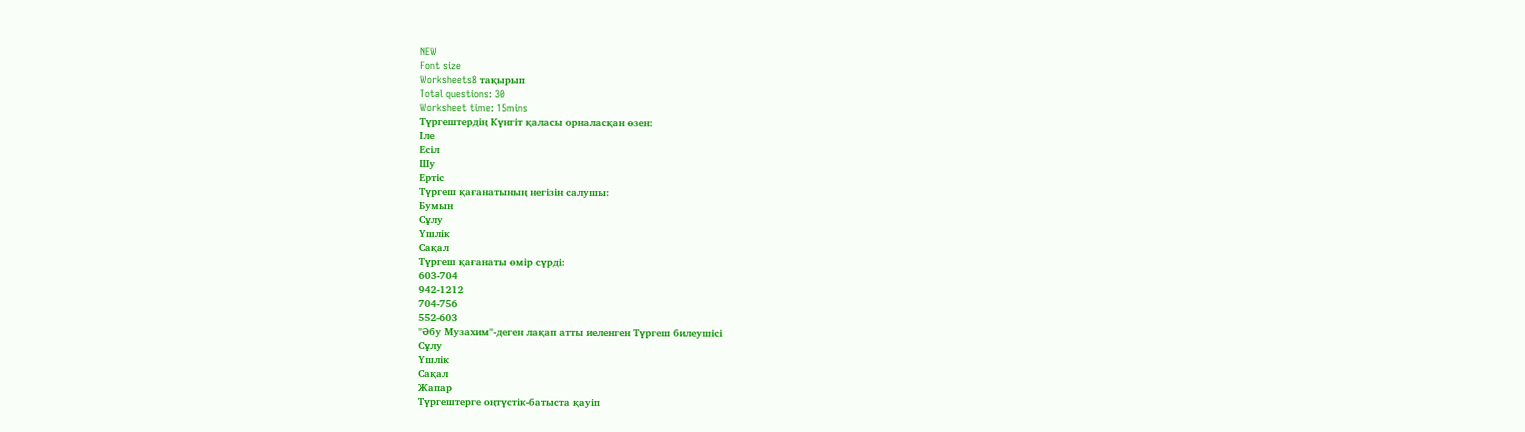NEW
Font size
Worksheets8 тақырып
Total questions: 30
Worksheet time: 15mins
Түргештердің Күнгіт қаласы орналасқан өзен:
Іле
Есіл
Шу
Ертіс
Түргеш қағанатының негізін салушы:
Бумын
Сұлу
Үшлік
Сақал
Түргеш қағанаты өмір сүрді:
603-704
942-1212
704-756
552-603
"Әбу Музахим"-деген лақап атты иеленген Түргеш билеушісі
Сұлу
Үшлік
Сақал
Жапар
Түргештерге оңтүстік-батыста қауіп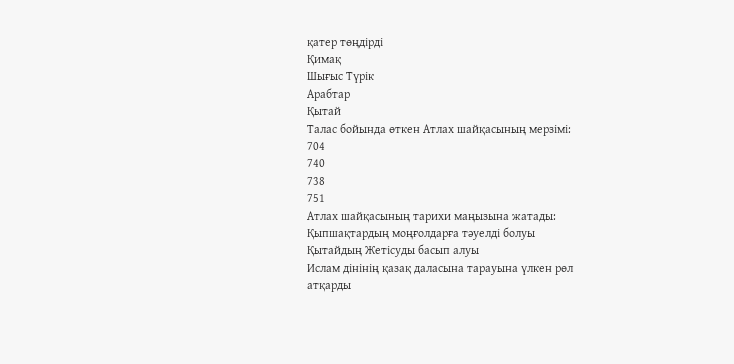қатер төңдірді
Қимақ
Шығыс Түрік
Арабтар
Қытай
Талас бойында өткен Атлах шайқасының мерзімі:
704
740
738
751
Атлах шайқасының тарихи маңызына жатады:
Қыпшақтардың моңғолдарға тәуелді болуы
Қытайдың Жетісуды басып алуы
Ислам дінінің қазақ даласына тарауына үлкен рөл атқарды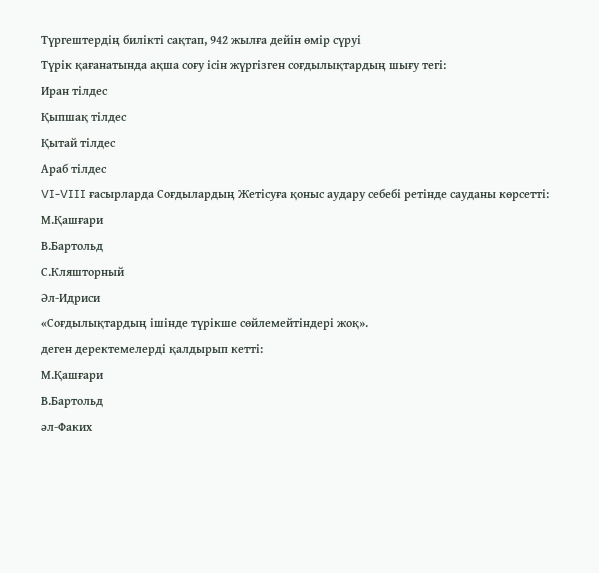Түргештердің билікті сақтап, 942 жылға дейін өмір сүруі
Түрік қағанатында ақша соғу ісін жүргізген соғдылықтардың шығу тегі:
Иран тілдес
Қыпшақ тілдес
Қытай тілдес
Араб тілдес
VI-VIII ғасырларда Соғдылардың Жетісуға қоныс аудару себебі ретінде сауданы көрсетті:
М.Қашғари
В.Бартольд
С.Кляшторный
Әл-Идриси
«Соғдылықтардың ішінде түрікше сөйлемейтіндері жоқ».
деген деректемелерді қалдырып кетті:
М.Қашғари
В.Бартольд
әл-Факих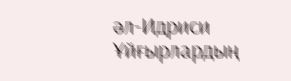әл-Идриси
Ұйғырлардың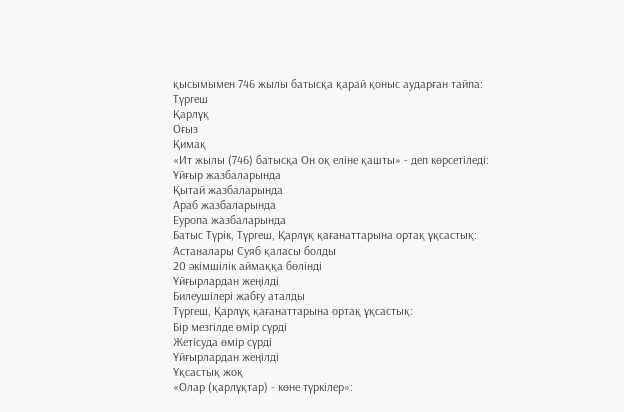қысымымен 746 жылы батысқа қарай қоныс аударған тайпа:
Түргеш
Қарлұқ
Оғыз
Қимақ
«Ит жылы (746) батысқа Он оқ еліне қашты» - деп көрсетіледі:
Ұйғыр жазбаларында
Қытай жазбаларында
Араб жазбаларында
Еуропа жазбаларында
Батыс Түрік, Түргеш, Қарлұқ қағанаттарына ортақ ұқсастық:
Астаналары Суяб қаласы болды
20 әкімшілік аймаққа бөлінді
Ұйғырлардан жеңілді
Билеушілері жабғу аталды
Түргеш, Қарлұқ қағанаттарына ортақ ұқсастық:
Бір мезгілде өмір сүрді
Жетісуда өмір сүрді
Ұйғырлардан жеңілді
Ұқсастық жоқ
«Олар (қарлұқтар) - көне түркілер»: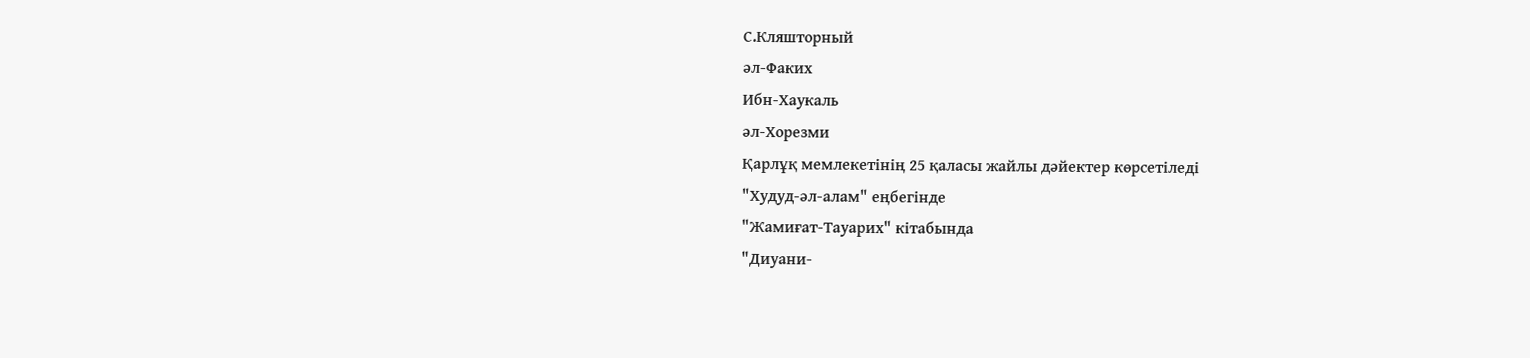С.Кляшторный
әл-Факих
Ибн-Хаукаль
әл-Хорезми
Қарлұқ мемлекетінің 25 қаласы жайлы дәйектер көрсетіледі
"Худуд-әл-алам" еңбегінде
"Жамиғат-Тауарих" кітабында
"Диуани-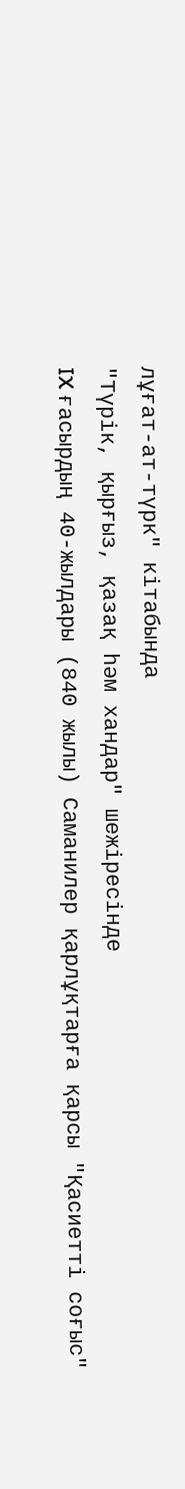лұғат-ат-түрк" кітабында
"Түрік, қырғыз, қазақ һәм хандар" шежіресінде
IX ғасырдың 40-жылдары (840 жылы) Саманилер қарлұқтарға қарсы "Қасиетті соғыс"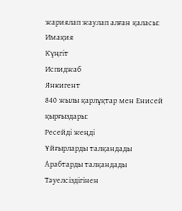жариялап жаулап алған қаласы:
Имақия
Күңгіт
Испиджаб
Янкигент
840 жылы қарлұқтар мен Енисей қырғыздары:
Ресейді жеңді
Ұйғырларды талқандады
Арабтарды талқандады
Тәуелсіздігінен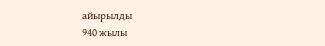айырылды
940 жылы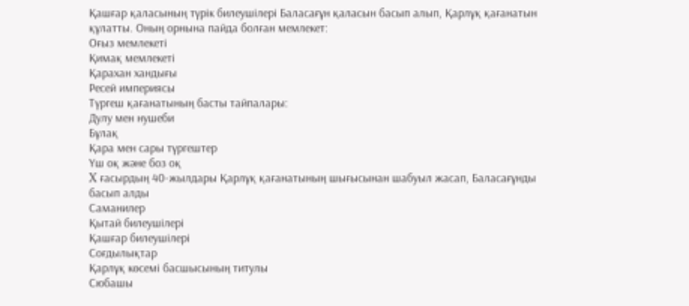Қашғар қаласының түрік билеушілері Баласағұн қаласын басып алып, Қарлұқ қағанатын құлатты. Оның орнына пайда болған мемлекет:
Оғыз мемлекеті
Қимақ мемлекеті
Қарахан хандығы
Ресей империясы
Түргеш қағанатының басты тайпалары:
Дулу мен нушеби
Бұлақ
Қара мен сары түргештер
Үш оқ және боз оқ
X ғасырдың 40-жылдары Қарлұқ қағанатының шығысынан шабуыл жасап, Баласағұнды басып алды
Саманилер
Қытай билеушілері
Қашғар билеушілері
Соғдылықтар
Қарлұқ көсемі басшысының титулы
Сюбашы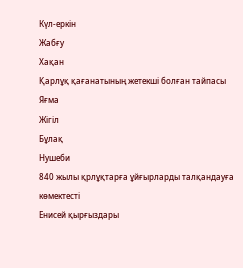Күл-еркін
Жабғу
Хақан
Қарлұқ қағанатының жетекші болған тайпасы
Яғма
Жігіл
Бұлақ
Нушеби
840 жылы қрлұқтарға ұйғырларды талқандауға көмектесті
Енисей қырғыздары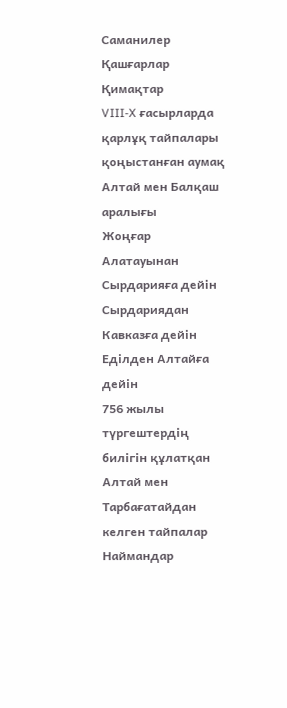Саманилер
Қашғарлар
Қимақтар
VIII-X ғасырларда қарлұқ тайпалары қоңыстанған аумақ
Алтай мен Балқаш аралығы
Жоңғар Алатауынан Сырдарияға дейін
Сырдариядан Кавказға дейін
Еділден Алтайға дейін
756 жылы түргештердің билігін құлатқан Алтай мен Тарбағатайдан келген тайпалар
Наймандар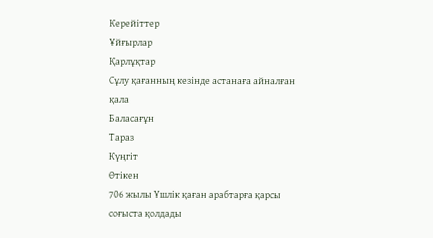Керейіттер
Ұйғырлар
Қарлұқтар
Сұлу қағанның кезінде астанаға айналған қала
Баласағұн
Тараз
Күңгіт
Өтікен
706 жылы Үшлік қаған арабтарға қарсы соғыста қолдады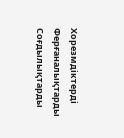Хорезмдіктерді
Ферғаналықтарды
Соғдылықтарды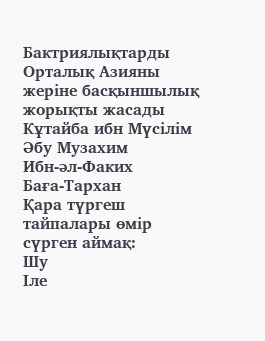Бактриялықтарды
Орталық Азияны жеріне басқыншылық жорықты жасады
Кұтайба ибн Мүсілім
Әбу Музахим
Ибн-әл-Факих
Баға-Тархан
Қара түргеш тайпалары өмір сүрген аймақ:
Шу
Іле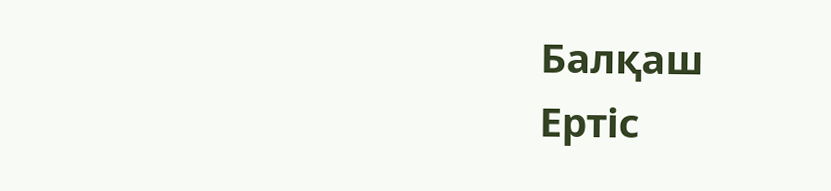Балқаш
Ертіс